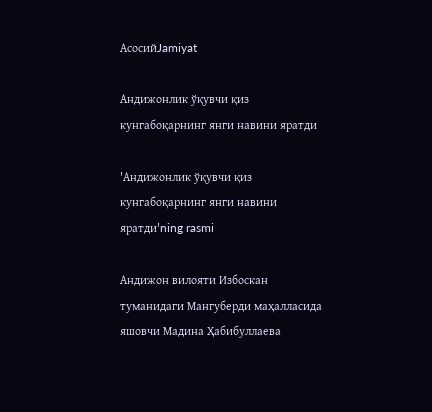АсосийJamiyat

Андижонлик ўқувчи қиз кунгабоқарнинг янги навини яратди

'Андижонлик ўқувчи қиз кунгабоқарнинг янги навини яратди'ning rasmi

Андижон вилояти Избоскан туманидаги Мангуберди маҳалласида яшовчи Мадина Ҳабибуллаева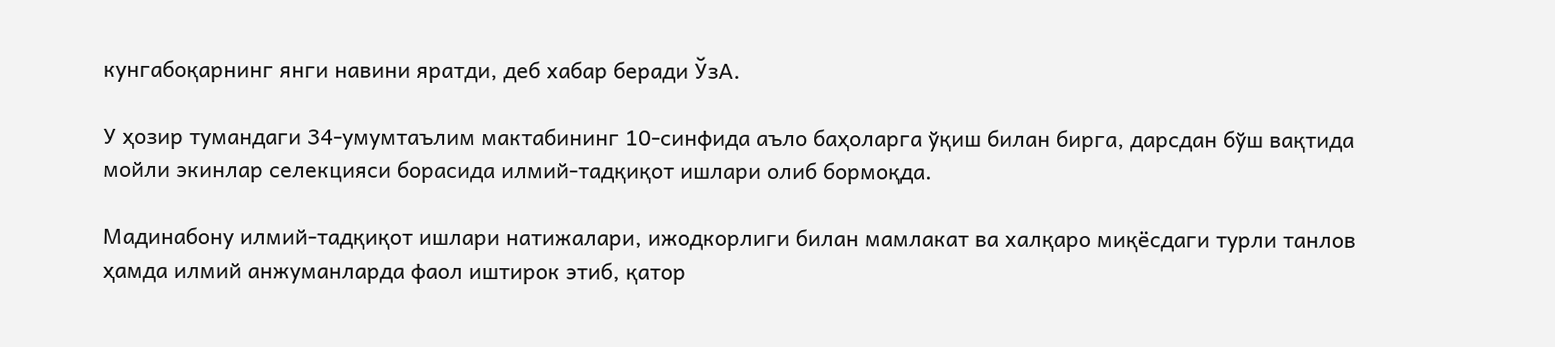кунгабоқарнинг янги навини яратди, деб хабар беради ЎзА.

У ҳозир тумандаги 34-умумтаълим мактабининг 10-синфида аъло баҳоларга ўқиш билан бирга, дарсдан бўш вақтида мойли экинлар селекцияси борасида илмий-тадқиқот ишлари олиб бормоқда.

Мадинабону илмий-тадқиқот ишлари натижалари, ижодкорлиги билан мамлакат ва халқаро миқёсдаги турли танлов ҳамда илмий анжуманларда фаол иштирок этиб, қатор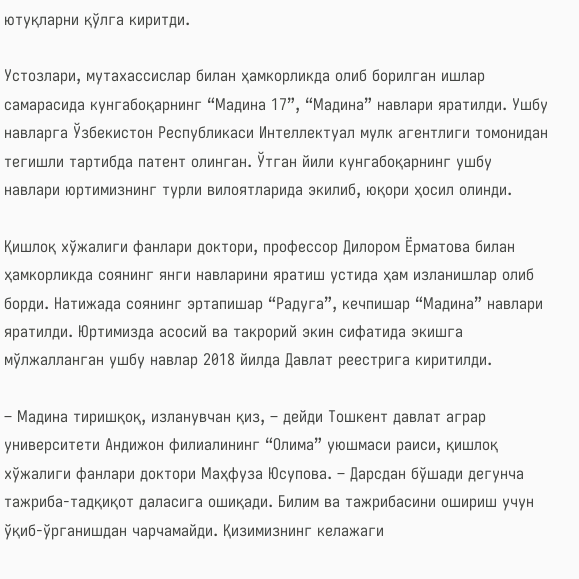ютуқларни қўлга киритди.

Устозлари, мутахассислар билан ҳамкорликда олиб борилган ишлар самарасида кунгабоқарнинг “Мадина 17”, “Мадина” навлари яратилди. Ушбу навларга Ўзбекистон Республикаси Интеллектуал мулк агентлиги томонидан тегишли тартибда патент олинган. Ўтган йили кунгабоқарнинг ушбу навлари юртимизнинг турли вилоятларида экилиб, юқори ҳосил олинди.

Қишлоқ хўжалиги фанлари доктори, профессор Дилором Ёрматова билан ҳамкорликда соянинг янги навларини яратиш устида ҳам изланишлар олиб борди. Натижада соянинг эртапишар “Радуга”, кечпишар “Мадина” навлари яратилди. Юртимизда асосий ва такрорий экин сифатида экишга мўлжалланган ушбу навлар 2018 йилда Давлат реестрига киритилди.

– Мадина тиришқоқ, изланувчан қиз, – дейди Тошкент давлат аграр университети Андижон филиалининг “Олима” уюшмаси раиси, қишлоқ хўжалиги фанлари доктори Маҳфуза Юсупова. – Дарсдан бўшади дегунча тажриба-тадқиқот даласига ошиқади. Билим ва тажрибасини ошириш учун ўқиб-ўрганишдан чарчамайди. Қизимизнинг келажаги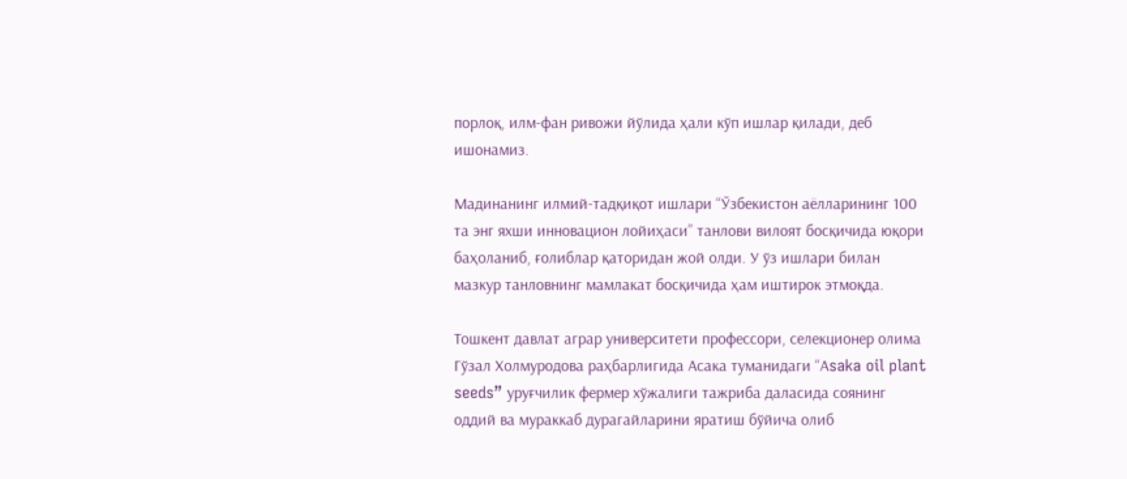порлоқ, илм-фан ривожи йўлида ҳали кўп ишлар қилади, деб ишонамиз.

Мадинанинг илмий-тадқиқот ишлари “Ўзбекистон аёлларининг 100 та энг яхши инновацион лойиҳаси” танлови вилоят босқичида юқори баҳоланиб, ғолиблар қаторидан жой олди. У ўз ишлари билан мазкур танловнинг мамлакат босқичида ҳам иштирок этмоқда.

Тошкент давлат аграр университети профессори, селекционер олима Гўзал Холмуродова раҳбарлигида Асака туманидаги “Аsaka oil plant seeds” уруғчилик фермер хўжалиги тажриба даласида соянинг оддий ва мураккаб дурагайларини яратиш бўйича олиб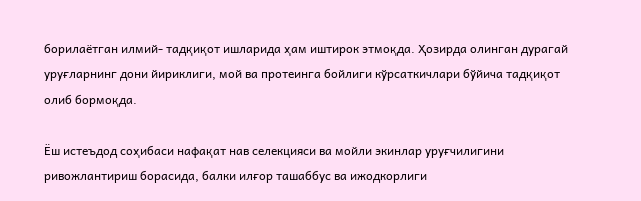борилаётган илмий- тадқиқот ишларида ҳам иштирок этмоқда. Ҳозирда олинган дурагай уруғларнинг дони йириклиги, мой ва протеинга бойлиги кўрсаткичлари бўйича тадқиқот олиб бормоқда.

Ёш истеъдод соҳибаси нафақат нав селекцияси ва мойли экинлар уруғчилигини ривожлантириш борасида, балки илғор ташаббус ва ижодкорлиги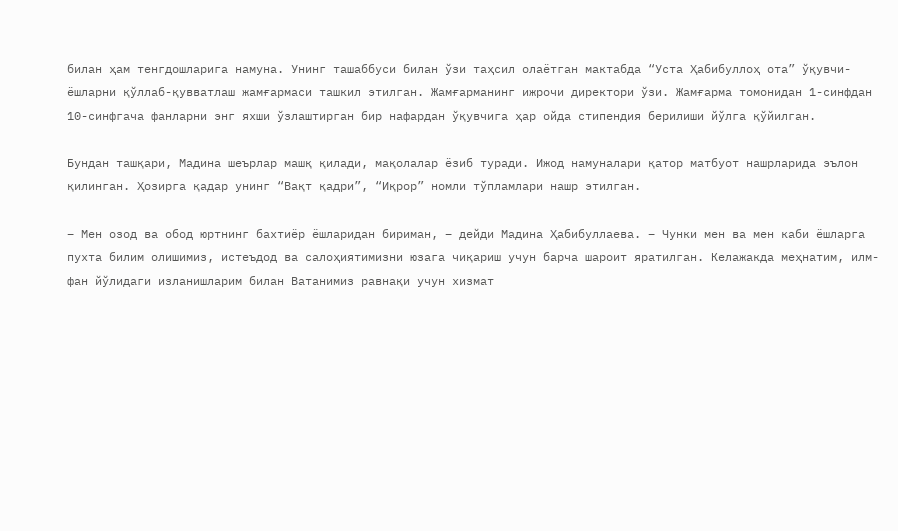билан ҳам тенгдошларига намуна. Унинг ташаббуси билан ўзи таҳсил олаётган мактабда “Уста Ҳабибуллоҳ ота” ўқувчи-ёшларни қўллаб-қувватлаш жамғармаси ташкил этилган. Жамғарманинг ижрочи директори ўзи. Жамғарма томонидан 1-синфдан 10-синфгача фанларни энг яхши ўзлаштирган бир нафардан ўқувчига ҳар ойда стипендия берилиши йўлга қўйилган.

Бундан ташқари, Мадина шеърлар машқ қилади, мақолалар ёзиб туради. Ижод намуналари қатор матбуот нашрларида эълон қилинган. Ҳозирга қадар унинг “Вақт қадри”, “Иқрор” номли тўпламлари нашр этилган.

– Мен озод ва обод юртнинг бахтиёр ёшларидан бириман, – дейди Мадина Ҳабибуллаева. – Чунки мен ва мен каби ёшларга пухта билим олишимиз, истеъдод ва салоҳиятимизни юзага чиқариш учун барча шароит яратилган. Келажакда меҳнатим, илм-фан йўлидаги изланишларим билан Ватанимиз равнақи учун хизмат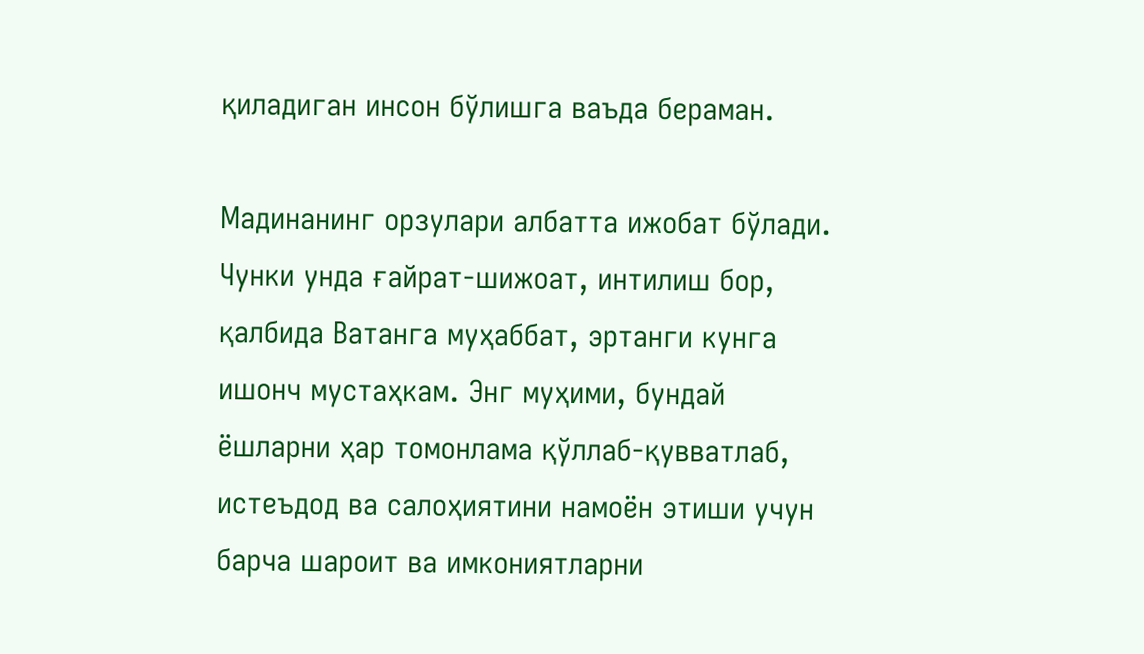қиладиган инсон бўлишга ваъда бераман.

Мадинанинг орзулари албатта ижобат бўлади. Чунки унда ғайрат-шижоат, интилиш бор, қалбида Ватанга муҳаббат, эртанги кунга ишонч мустаҳкам. Энг муҳими, бундай ёшларни ҳар томонлама қўллаб-қувватлаб, истеъдод ва салоҳиятини намоён этиши учун барча шароит ва имкониятларни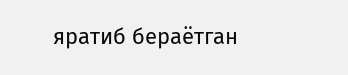яратиб бераётган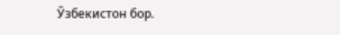Ўзбекистон бор.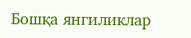Бошқа янгиликлар